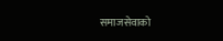समाजसेवाको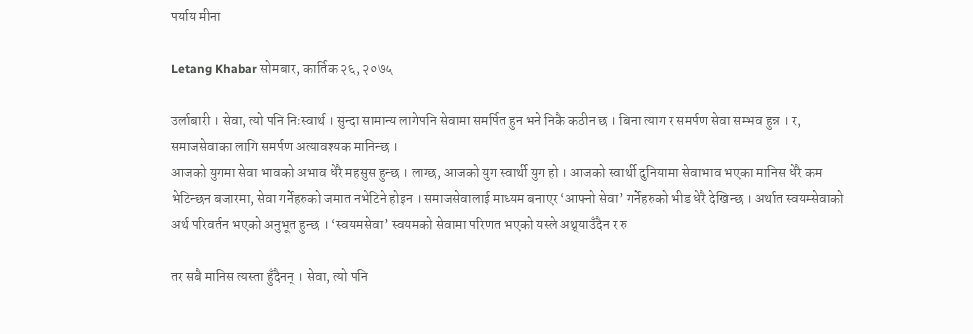पर्याय मीना

Letang Khabar सोमबार, कार्तिक २६, २०७५

उर्लाबारी । सेवा, त्यो पनि निःस्वार्थ । सुन्दा सामान्य लागेपनि सेवामा समर्पित हुन भने निकै कठीन छ । बिना त्याग र समर्पण सेवा सम्भव हुन्न । र, समाजसेवाका लागि समर्पण अत्यावश्यक मानिन्छ ।
आजको युगमा सेवा भावको अभाव धेरै महसुस हुन्छ । लाग्छ, आजको युग स्वार्थी युग हो । आजको स्वार्थी दुनियामा सेवाभाव भएका मानिस धेरै कम भेटिन्छन बजारमा, सेवा गर्नेहरुको जमात नभेटिने होइन । समाजसेवालाई माध्यम बनाएर ‘आफ्नो सेवा’ गर्नेहरुको भीड धेरै देखिन्छ । अर्थात स्वयम्सेवाको अर्थ परिवर्तन भएको अनुभूत हुन्छ । ‘स्वयमसेवा’ स्वयमको सेवामा परिणत भएको यस्ले अथ्र्याउँदैन र रु

तर सबै मानिस त्यस्ता हुँदैनन् । सेवा, त्यो पनि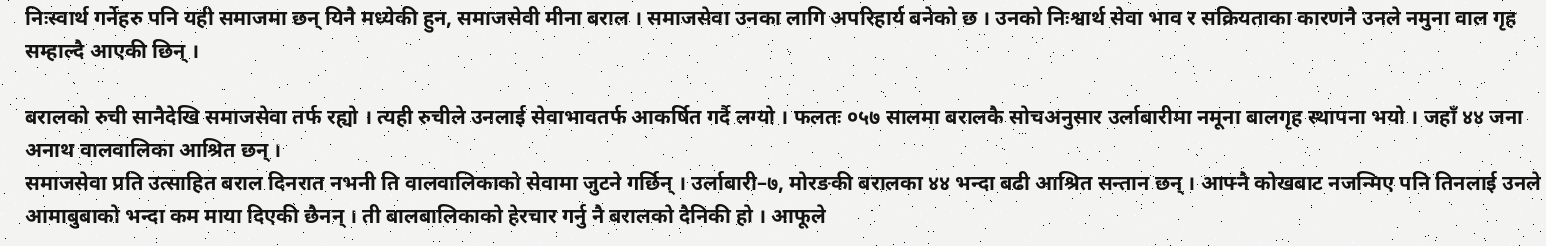निःस्वार्थ गर्नेहरु पनि यही समाजमा छन् यिनै मध्येकी हुन, समाजसेवी मीना बराल । समाजसेवा उनका लागि अपरिहार्य बनेको छ । उनको निःश्वार्थ सेवा भाव र सक्रियताका कारणनै उनले नमुना वाल गृह सम्हाल्दै आएकी छिन् ।

बरालको रुची सानैदेखि समाजसेवा तर्फ रह्यो । त्यही रुचीले उनलाई सेवाभावतर्फ आकर्षित गर्दै लग्यो । फलतः ०५७ सालमा बरालकै सोचअनुसार उर्लाबारीमा नमूना बालगृह स्थापना भयो । जहाँ ४४ जना अनाथ वालवालिका आश्रित छन् ।
समाजसेवा प्रति उत्साहित बराल दिनरात नभनी ति वालवालिकाको सेवामा जुटने गर्छिन् । उर्लाबारी–७, मोरङकी बरालका ४४ भन्दा बढी आश्रित सन्तान छन् । आफ्नै कोखबाट नजन्मिए पनि तिनलाई उनले आमाबुबाको भन्दा कम माया दिएकी छैनन् । ती बालबालिकाको हेरचार गर्नु नै बरालको दैनिकी हो । आफूले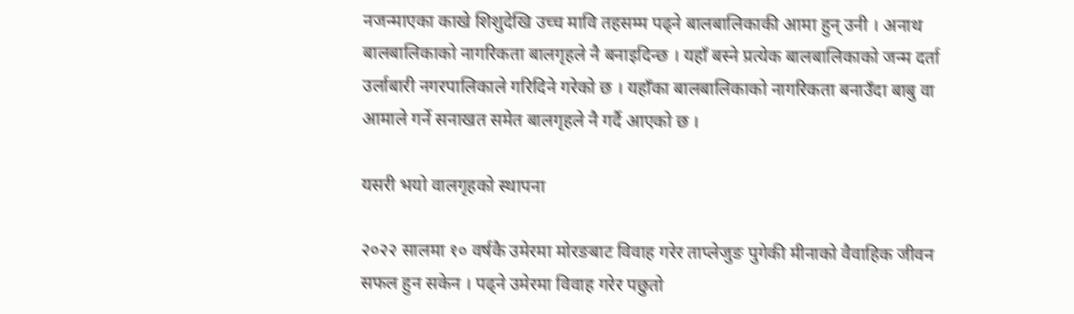नजन्माएका काखे शिशुदेखि उच्च मावि तहसम्म पढ्ने बालबालिकाकी आमा हुन् उनी । अनाथ बालबालिकाको नागरिकता बालगृहले नै बनाइदिन्छ । यहाँ बस्ने प्रत्येक बालबालिकाको जन्म दर्ता उर्लाबारी नगरपालिकाले गरिदिने गरेको छ । यहाँका बालबालिकाको नागरिकता बनाउँदा बाबु वा आमाले गर्ने सनाखत समेत बालगृहले नै गर्दै आएको छ ।

यसरी भयो वालगृहको स्थापना

२०२२ सालमा १० वर्षकै उमेरमा मोरङबाट विवाह गरेर ताप्लेजुङ पुगेकी मीनाको वैवाहिक जीवन सफल हुन सकेन । पढ्ने उमेरमा विवाह गरेर पछुतो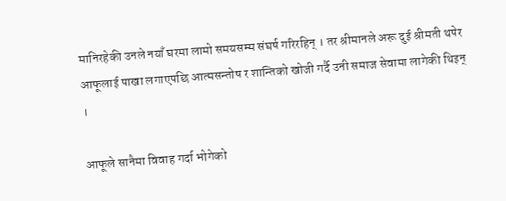मानिरहेकी उनले नयाँ घरमा लामो समयसम्म संघर्ष गरिरहिन् । तर श्रीमानले अरू दुई श्रीमती थपेर आफूलाई पाखा लगाएपछि आत्मसन्तोष र शान्तिको खोजी गर्दै उनी समाज सेवामा लागेकी थिइन् ।

आफूले सानैमा विवाह गर्दा भोगेको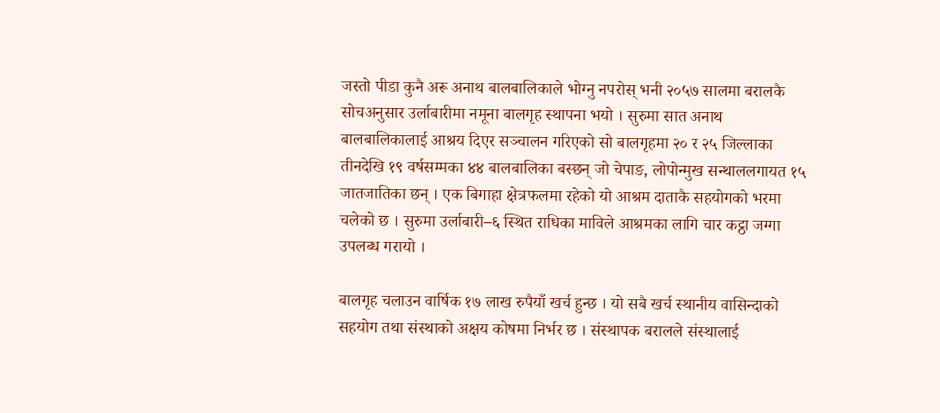जस्तो पीडा कुनै अरू अनाथ बालबालिकाले भोग्नु नपरोस् भनी २०५७ सालमा बरालकै सोचअनुसार उर्लाबारीमा नमूना बालगृह स्थापना भयो । सुरुमा सात अनाथ बालबालिकालाई आश्रय दिएर सञ्चालन गरिएको सो बालगृहमा २० र २५ जिल्लाका तीनदेखि १९ वर्षसम्मका ४४ बालबालिका बस्छन् जो चेपाङ, लोपोन्मुख सन्थाललगायत १५ जातजातिका छन् । एक बिगाहा क्षेत्रफलमा रहेको यो आश्रम दाताकै सहयोगको भरमा चलेको छ । सुरुमा उर्लाबारी–६ स्थित राधिका माविले आश्रमका लागि चार कट्ठा जग्गा उपलब्ध गरायो ।

बालगृह चलाउन वार्षिक १७ लाख रुपैयाँ खर्च हुन्छ । यो सबै खर्च स्थानीय वासिन्दाको सहयोग तथा संस्थाको अक्षय कोषमा निर्भर छ । संस्थापक बरालले संस्थालाई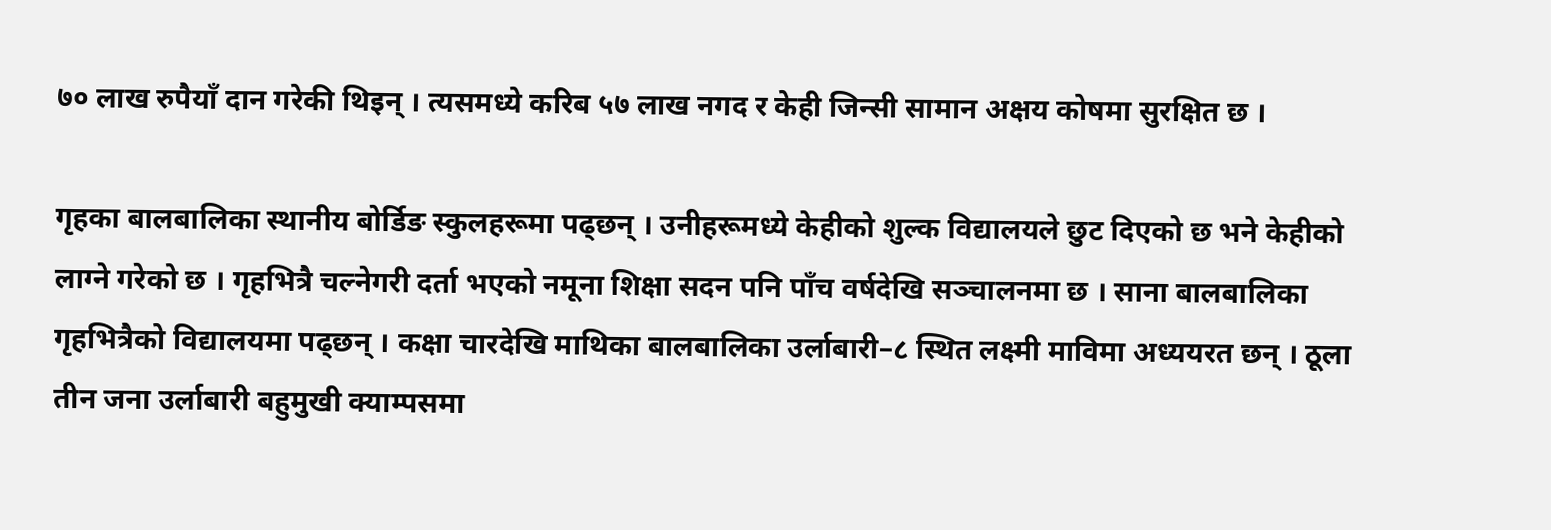७० लाख रुपैयाँ दान गरेकी थिइन् । त्यसमध्ये करिब ५७ लाख नगद र केही जिन्सी सामान अक्षय कोषमा सुरक्षित छ ।

गृहका बालबालिका स्थानीय बोर्डिङ स्कुलहरूमा पढ्छन् । उनीहरूमध्ये केहीको शुल्क विद्यालयले छुट दिएको छ भने केहीको लाग्ने गरेको छ । गृहभित्रै चल्नेगरी दर्ता भएको नमूना शिक्षा सदन पनि पाँच वर्षदेखि सञ्चालनमा छ । साना बालबालिका गृहभित्रैको विद्यालयमा पढ्छन् । कक्षा चारदेखि माथिका बालबालिका उर्लाबारी–८ स्थित लक्ष्मी माविमा अध्ययरत छन् । ठूला तीन जना उर्लाबारी बहुमुखी क्याम्पसमा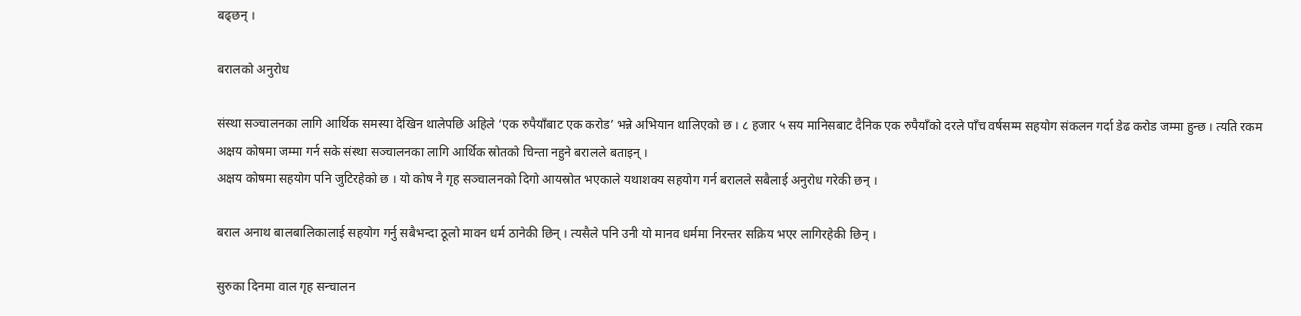बढ्छन् ।

बरालको अनुरोध

संस्था सञ्चालनका लागि आर्थिक समस्या देखिन थालेपछि अहिले ‘एक रुपैयाँबाट एक करोड’ भन्ने अभियान थालिएको छ । ८ हजार ५ सय मानिसबाट दैनिक एक रुपैयाँको दरले पाँच वर्षसम्म सहयोग संकलन गर्दा डेढ करोड जम्मा हुन्छ । त्यति रकम अक्षय कोषमा जम्मा गर्न सके संस्था सञ्चालनका लागि आर्थिक स्रोतको चिन्ता नहुने बरालले बताइन् ।
अक्षय कोषमा सहयोग पनि जुटिरहेको छ । यो कोष नै गृह सञ्चालनको दिगो आयस्रोत भएकाले यथाशक्य सहयोग गर्न बरालले सबैलाई अनुरोध गरेकी छन् ।

बराल अनाथ बालबालिकालाई सहयोग गर्नु सबैभन्दा ठूलो मावन धर्म ठानेकी छिन् । त्यसैले पनि उनी यो मानव धर्ममा निरन्तर सक्रिय भएर लागिरहेकी छिन् ।

सुरुका दिनमा वाल गृह सन्चालन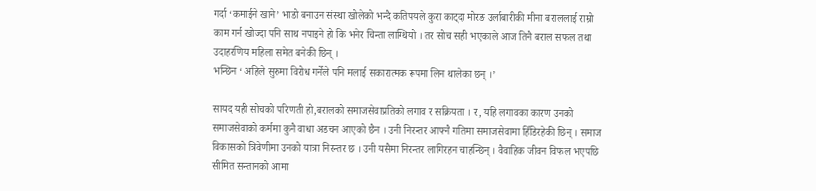गर्दा ‘कमाईने खाने’ भाडो बनाउन संस्था खोलेको भन्दै कतिपयले कुरा काट्दा मोरङ उर्लाबारीकी मीना बराललाई राम्रो काम गर्न खोज्दा पनि साथ नपाइने हो कि भनेर चिन्ता लाग्थियो । तर सोच सही भएकाले आज तिनै बराल सफल तथा उदाहरणिय महिला समेत बनेकी छिन् ।
भन्छिन ‘ अहिले सुरुमा विरोध गर्नेले पनि मलाई सकारात्मक रूपमा लिन थालेका छन् ।’

सायद यही सोचको परिणती हो,बरालको समाजसेवाप्रतिको लगाव र सक्रियता । र, यहि लगावका कारण उनको समाजसेवाको कर्ममा कुनै वाधा अडचन आएको छैन । उनी निरन्तर आफ्नै गतिमा समाजसेवामा हिँडिरहेकी छिन् । समाज विकासको त्रिवेणीमा उनको यात्रा निरन्तर छ । उनी यसैमा निरन्तर लागिरहन चाहन्छिन् । वैवाहिक जीवन विफल भएपछि सीमित सन्तानको आमा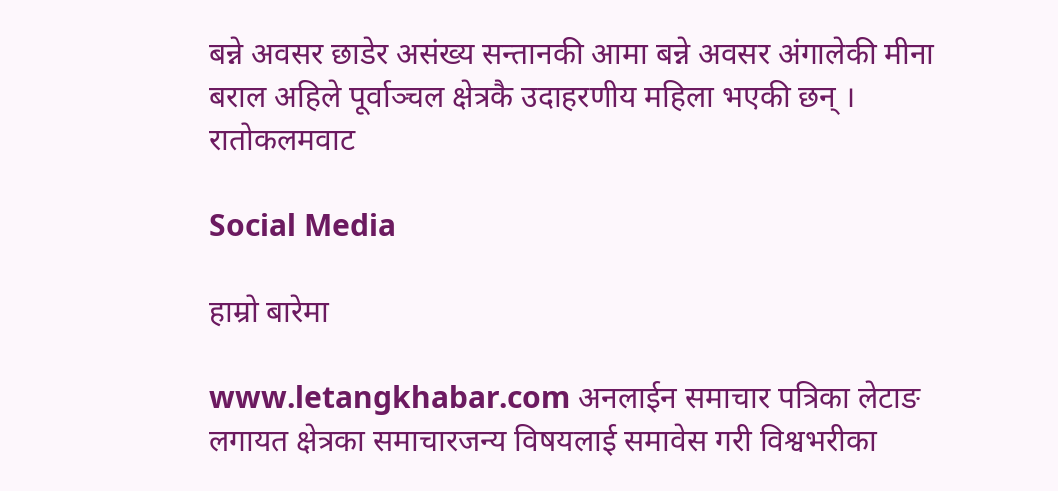बन्ने अवसर छाडेर असंख्य सन्तानकी आमा बन्ने अवसर अंगालेकी मीना बराल अहिले पूर्वाञ्चल क्षेत्रकै उदाहरणीय महिला भएकी छन् । रातोकलमवाट

Social Media

हाम्रो बारेमा

www.letangkhabar.com अनलाईन समाचार पत्रिका लेटाङ लगायत क्षेत्रका समाचारजन्य विषयलाई समावेस गरी विश्वभरीका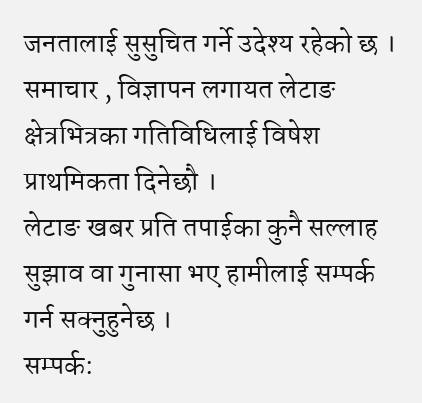जनतालाई सुसुचित गर्ने उदेश्य रहेको छ । समाचार , विज्ञापन लगायत लेटाङ क्षेत्रभित्रका गतिविधिलाई विषेश प्राथमिकता दिनेछौ ।
लेटाङ खबर प्रति तपाईका कुनै सल्लाह सुझाव वा गुनासा भए हामीलाई सम्पर्क गर्न सक्नुहुनेछ ।
सम्पर्क: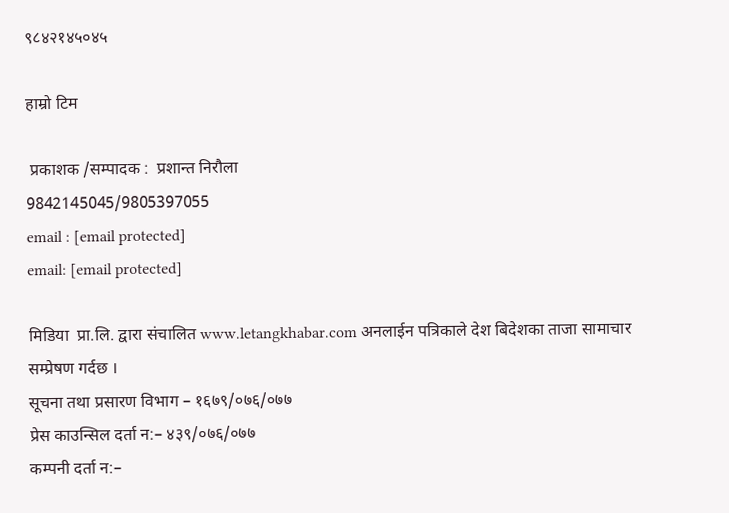९८४२१४५०४५

हाम्रो टिम

 प्रकाशक /सम्पादक :  प्रशान्त निरौला
9842145045/9805397055
email : [email protected]
email: [email protected]

मिडिया  प्रा.लि. द्वारा संचालित www.letangkhabar.com अनलाईन पत्रिकाले देश बिदेशका ताजा सामाचार सम्प्रेषण गर्दछ ।
सूचना तथा प्रसारण विभाग – १६७९/०७६/०७७
प्रेस काउन्सिल दर्ता न:– ४३९/०७६/०७७
कम्पनी दर्ता न:–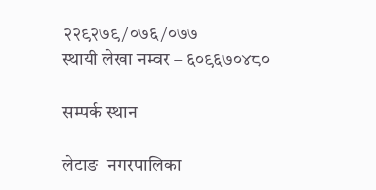२२९२७९/०७६/०७७
स्थायी लेखा नम्वर – ६०९६७०४८०

सम्पर्क स्थान

लेटाङ  नगरपालिका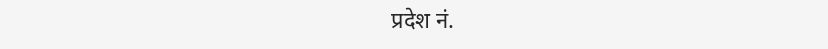प्रदेश नं.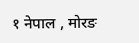१ नेपाल , मोरङ